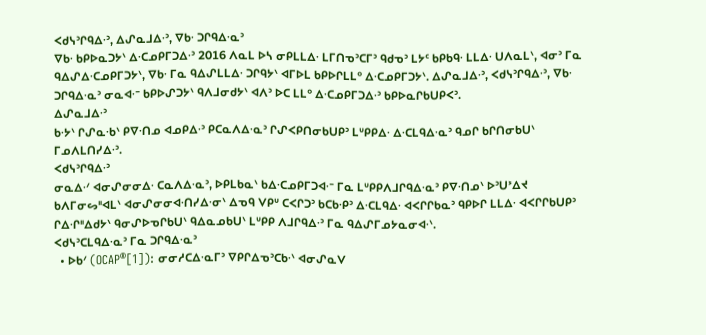ᐸᑯᓭᐣᒋᑫᐃᐧᐣ, ᐃᔑᓇᒧᐃᐧᐣ, ᐁᑲᐧ ᑐᒋᑫᐃᐧᓇᐣ
ᐁᑲᐧ ᑲᑭᐅᓇᑐᔭᐠ ᐃᐧᑕᓄᑭᒥᑐᐃᐧᐣ 2016 ᐱᓇᒪ ᐅᓴ ᓂᑭᒪᒪᐃᐧ ᒪᒥᑎᓀᐣᑕᒥᐣ ᑫᑯᓀᐣ ᒪᔭᑦ ᑲᑭᑲᑫᐧ ᒪᒪᐃᐧ ᑌᐱᓇᒪᐠ, ᐊᓂᐣ ᒥᓇ ᑫᐃᔑᐃᐧᑕᓄᑭᒥᑐᔭᐠ, ᐁᑲᐧ ᒥᓇ ᑫᐃᔑᒪᒪᐃᐧ ᑐᒋᑫᔭᐠ ᐊᒥᐅᒪ ᑲᑭᐅᒋᒪᒪᐤ ᐃᐧᑕᓄᑭᒥᑐᔭᐠ. ᐃᔑᓇᒧᐃᐧᐣ, ᐸᑯᓭᐣᒋᑫᐃᐧᐣ, ᐁᑲᐧ ᑐᒋᑫᐃᐧᓇᐣ ᓂᓇᐊᐧᐨ ᑲᑭᐅᔑᑐᔭᐠ ᑫᐱᒧᓂᑯᔭᐠ ᐊᐱᐣ ᐅᑕ ᒪᒪᐤ ᐃᐧᑕᓄᑭᒥᑐᐃᐧᐣ ᑲᑭᐅᓇᒋᑲᑌᑭᐸᐣ.
ᐃᔑᓇᒧᐃᐧᐣ
ᑲᐧᔭᐠ ᒋᔑᓇᐧᑲᐠ ᑭᐁᐧᑎᓄ ᐊᓄᑭᐃᐧᐣ ᑭᑕᓇᐱᐃᐧᓇᐣ ᒋᔑᐸᑭᑎᓂᑲᑌᑭᐣ ᒪᐡᑭᑭᐃᐧ ᐃᐧᑕᒪᑫᐃᐧᓇᐣ ᑫᓄᒋ ᑲᒋᑎᓂᑲᑌᐠ ᒥᓄᐱᒪᑎᓯᐃᐧᐣ.
ᐸᑯᓭᐣᒋᑫᐃᐧᐣ
ᓂᓇᐃᐧᐟ ᐊᓂᔑᓂᓂᐃᐧ ᑕᓇᐱᐃᐧᓇᐣ, ᐅᑭᒪᑲᓇᐠ ᑲᐃᐧᑕᓄᑭᒥᑐᐊᐧᐨ ᒥᓇ ᒪᐡᑭᑭᐱᒧᒋᑫᐃᐧᓇᐣ ᑭᐁᐧᑎᓄᐠ ᐅᐣᑌᕑᐃᔪ ᑲᐱᒥᓂᔕᐦᐊᒪᐠ ᐊᓂᔑᓂᓂᐊᐧᑎᓯᐃᐧᓂᐠ ᐃᓀᑫ ᐯᑭᐡ ᑕᐸᒋᑐᐣ ᑲᑕᑲᐧᑭᐣ ᐃᐧᑕᒪᑫᐃᐧ ᐊᐸᒋᒋᑲᓇᐣ ᑫᑭᐅᒋ ᒪᒪᐃᐧ ᐊᐸᒋᒋᑲᑌᑭᐣ ᒋᐃᐧᒋᐦᐃᑯᔭᐠ ᑫᓂᔑᐅᓀᒋᑲᑌᐠ ᑫᐃᓇᓄᑲᑌᐠ ᒪᐡᑭᑭ ᐱᒧᒋᑫᐃᐧᐣ ᒥᓇ ᑫᐃᔑᒥᓄᔭᓇᓂᐊᐧᐠ.
ᐸᑯᓭᐣᑕᒪᑫᐃᐧᓇᐣ ᒥᓇ ᑐᒋᑫᐃᐧᓇᐣ
  • ᐅᑲᐟ (OCAP®[1]): ᓂᓂᓱᑕᐃᐧᓇᒥᐣ ᐁᑭᒋᐃᓀᐣᑕᑲᐧᐠ ᐊᓂᔑᓇᐯ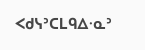ᐸᑯᓭᐣᑕᒪᑫᐃᐧᓇᐣ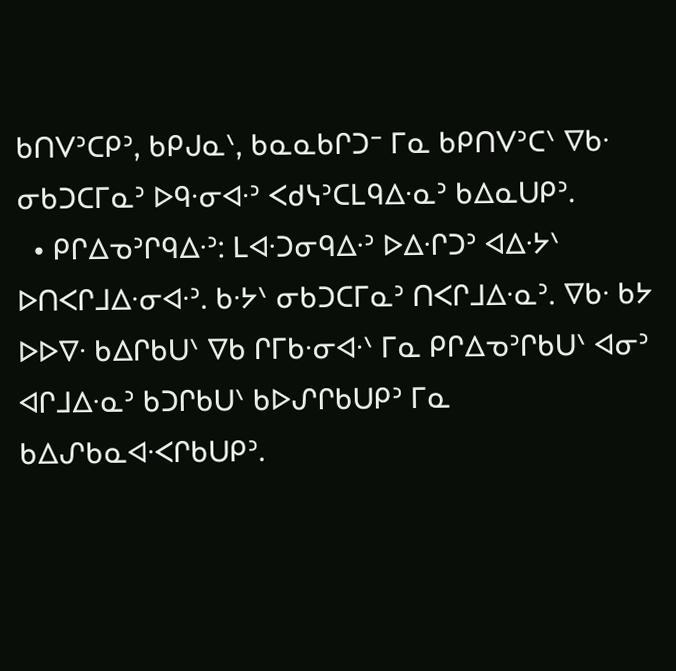ᑲᑎᐯᐣᑕᑭᐣ, ᑲᑭᒍᓇᐠ, ᑲᓇᓇᑲᒋᑐᐨ ᒥᓇ ᑲᑭᑎᐯᐣᑕᐠ ᐁᑲᐧ ᓂᑲᑐᑕᒥᓇᐣ ᐅᑫᐧᓂᐊᐧᐣ ᐸᑯᓭᐣᑕᒪᑫᐃᐧᓇᐣ ᑲᐃᓇᑌᑭᐣ.
  • ᑭᒋᐃᓀᐣᒋᑫᐃᐧᐣ: ᒪᐊᐧᑐᓂᑫᐃᐧᐣ ᐅᐃᐧᒋᑐᐣ ᐊᐃᐧᔭᐠ ᐅᑎᐸᒋᒧᐃᐧᓂᐊᐧᐣ. ᑲᐧᔭᐠ ᓂᑲᑐᑕᒥᓇᐣ ᑎᐸᒋᒧᐃᐧᓇᐣ. ᐁᑲᐧ ᑲᔭ ᐅᐅᐁᐧ ᑲᐃᒋᑲᑌᐠ ᐁᑲ ᒋᒥᑲᐧᓂᐊᐧᐠ ᒥᓇ ᑭᒋᐃᓀᐣᒋᑲᑌᐠ ᐊᓂᐣ ᐊᒋᒧᐃᐧᓇᐣ ᑲᑐᒋᑲᑌᐠ ᑲᐅᔑᒋᑲᑌᑭᐣ ᒥᓇ ᑲᐃᔑᑲᓇᐊᐧᐸᒋᑲᑌᑭᐣ.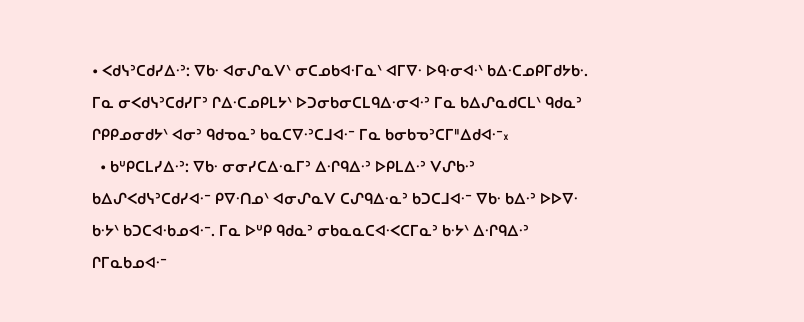• ᐸᑯᓭᐣᑕᑯᓯᐃᐧᐣ: ᐁᑲᐧ ᐊᓂᔑᓇᐯᐠ ᓂᑕᓄᑲᐊᐧᒥᓇᐠ ᐊᒥᐁᐧ ᐅᑫᐧᓂᐊᐧᐠ ᑲᐃᐧᑕᓄᑭᒥᑯᔭᑲᐧ. ᒥᓇ ᓂᐸᑯᓭᐣᑕᑯᓯᒥᐣ ᒋᐃᐧᑕᓄᑭᒪᔭᐠ ᐅᑐᓂᑲᓂᑕᒪᑫᐃᐧᓂᐊᐧᐣ ᒥᓇ ᑲᐃᔑᓇᑯᑕᒪᐠ ᑫᑯᓇᐣ ᒋᑭᑭᓄᓂᑯᔭᐠ ᐊᓂᐣ ᑫᑯᓀᓇᐣ ᑲᓇᑕᐁᐧᐣᑕᒧᐊᐧᐨ ᒥᓇ ᑲᓂᑲᓀᐣᑕᒥᐦᐃᑯᐊᐧᐨ᙮
  • ᑲᐡᑭᑕᒪᓯᐃᐧᐣ: ᐁᑲᐧ ᓂᓂᓯᑕᐃᐧᓇᒥᐣ ᐃᐧᒋᑫᐃᐧᐣ ᐅᑭᒪᐃᐧᐣ ᐯᔑᑲᐧᐣ ᑲᐃᔑᐸᑯᓭᐣᑕᑯᓯᐊᐧᐨ ᑭᐁᐧᑎᓄᐠ ᐊᓂᔑᓇᐯ ᑕᔑᑫᐃᐧᓇᐣ ᑲᑐᑕᒧᐊᐧᐨ ᐁᑲᐧ ᑲᐃᐧᐣ ᐅᐅᐁᐧ ᑲᐧᔭᐠ ᑲᑐᑕᐊᐧᑲᓄᐊᐧᐨ. ᒥᓇ ᐅᐡᑭ ᑫᑯᓇᐣ ᓂᑲᓇᓇᑕᐊᐧᐸᑕᒥᓇᐣ ᑲᐧᔭᐠ ᐃᐧᒋᑫᐃᐧᐣ ᒋᒥᓇᑲᓄᐊᐧᐨ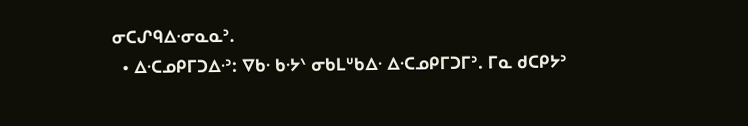ᓂᑕᔑᑫᐃᐧᓂᓇᓇᐣ.
  • ᐃᐧᑕᓄᑭᒥᑐᐃᐧᐣ: ᐁᑲᐧ ᑲᐧᔭᐠ ᓂᑲᒪᐡᑲᐃᐧ ᐃᐧᑕᓄᑭᒥᑐᒥᐣ. ᒥᓇ ᑯᑕᑭᔭᐣ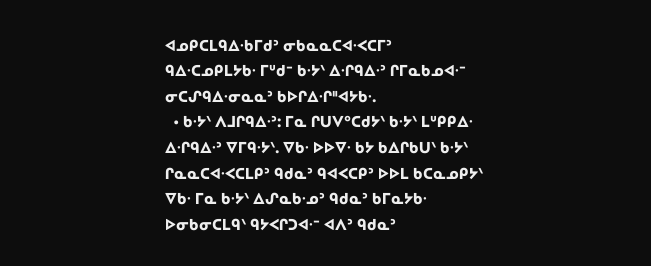ᐊᓄᑭᑕᒪᑫᐃᐧᑲᒥᑯᐣ ᓂᑲᓇᓇᑕᐊᐧᐸᑕᒥᐣ ᑫᐃᐧᑕᓄᑭᒪᔭᑲᐧ ᒥᐡᑯᐨ ᑲᐧᔭᐠ ᐃᐧᒋᑫᐃᐧᐣ ᒋᒥᓇᑲᓄᐊᐧᐨ ᓂᑕᔑᑫᐃᐧᓂᓇᓇᐣ ᑲᐅᒋᐃᐧᒋᐦᐊᔭᑲᐧ.
  • ᑲᐧᔭᐠ ᐱᒧᒋᑫᐃᐧᐣ: ᒥᓇ ᒋᑌᐯᐤᑕᑯᔭᐠ ᑲᐧᔭᐠ ᒪᐡᑭᑭᐃᐧ ᐃᐧᒋᑫᐃᐧᐣ ᐁᒥᑫᐧᔭᐠ. ᐁᑲᐧ ᐅᐅᐁᐧ ᑲᔭ ᑲᐃᒋᑲᑌᐠ ᑲᐧᔭᐠ ᒋᓇᓇᑕᐊᐧᐸᑕᒪᑭᐣ ᑫᑯᓇᐣ ᑫᐊᐸᑕᑭᐣ ᐅᐅᒪ ᑲᑕᓇᓄᑭᔭᐠ ᐁᑲᐧ ᒥᓇ ᑲᐧᔭᐠ ᐃᔑᓇᑲᐧᓄᐣ ᑫᑯᓇᐣ ᑲᒥᓇᔭᑲᐧ ᐅᓂᑲᓂᑕᒪᑫᐠ ᑫᔭᐸᒋᑐᐊᐧᐨ ᐊᐱᐣ ᑫᑯᓇᐣ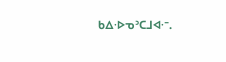ᑲᐃᐧᐅᓀᐣᑕᒧᐊᐧᐨ.